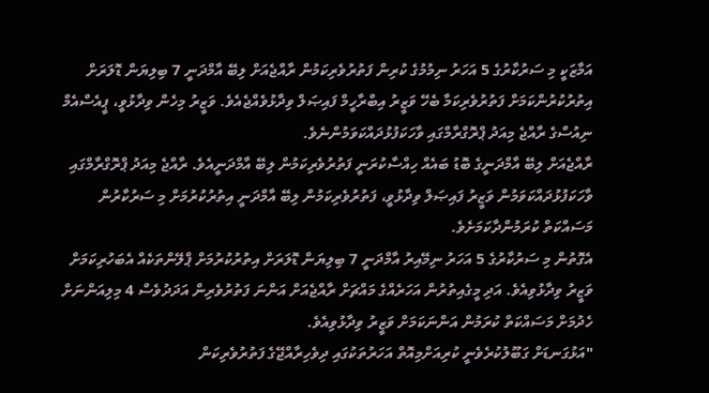އަމާޒަކީ މި ސަރުކާރުގެ 5 އަހަރު ނިމުމުގެ ކުރިން ފަތުރުވެރިކަމުން ރާއްޖެއަށް ލިބޭ އާމްދަނީ 7 ބިލިޔަން ޑޮލަރަށް އިތުރުކުރުންކަމަށް ފަތުރުވެރިކަމާ ބެހޭ ވަޒީރު އިބްރާހީމް ފައިޞަލް ވިދާޅުވެއްޖެއެވެ. ވަޒީރު މިހެން ވިދާޅުވީ، ޕީއެސްއެމް ނިއުސްގެ ރާއްޖެ މިއަދު ޕްރޮގްރާމްގައި ވާހަކަފުޅުދައްކަވަމުންނެވެ.
ރާއްޖެއަށް ލިބޭ އާމްދަނީގެ ބޮޑު ބައެއް ހިއްސާކުރަނީ ފަތުރުވެރިކަމުން ލިބޭ އާމްދަނީއެވެ. ރާއްޖެ މިއަދު ޕްރޮގްރާމްގައި ވާހަކަފުޅުދައްކަވަމުން ވަޒީރު ފައިޞަލް ވިދާޅުވީ، ފަތުރުވެރިކަމުން ލިބޭ އާމްދަނީ އިތުރުކުރުމަށް މި ސަރުކާރުން މަސައްކަތް ކުރަމުންދާކަމަށެވެ.
އެގޮތުން މި ސަރުކާރުގެ 5 އަހަރު ނިމޭއިރު އާމްދަނީ 7 ބިލިޔަން ޑޮލަރަށް އިތުރުކުރުމަށް ޕްލޭންތަކެއް އެބަހުރިކަމަށް ވަޒީރު ވިދާޅުވިއެވެ. އަދި މީގެއިތުރުން އަހަރެއްގެ މައްޗަށް ރާއްޖެއަށް އަންނަ ފަތުރުވެރިން އަދަދުވެސް 4 މިލިއަންނަށް ހެދުމަށް މަސައްކަތް ކުރަމުން އަންނަކަމަށް ވަޒީރު ވިދާޅުވިއެވެ.
"އަޅުގަނޑަށް ގަބޫލުކުރެވެނީ ކުރިއަށްމިއޮތް އަހަރުތަކުގައި ދިވެހިރާއްޖޭގެ ފަތުރުވެރިކަން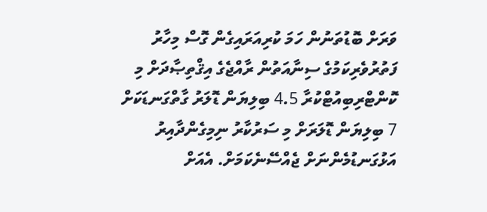ވަރަށް ބޮޑުތަނުން ހަމަ ކުރިއަރައިގެން ގޮސް މިހާރު ފަތުރުވެރިކަމުގެ ސިނާއަތުން ރާއްޖެގެ އިޤްތިޞާދަށް މި ކޮންޓްރިބިއުޓްކުރާ 4.5 ބިލިޔަން ޑޮލަރު ގާތްގަނޑަކަށް 7 ބިލިޔަން ޑޮލަރަށް މި ސަރުކާރު ނިމިގެންދާއިރު އަޅުގަނޑުމެންނަށް ޖެއްސޭނެކަމަށް. އެއަށް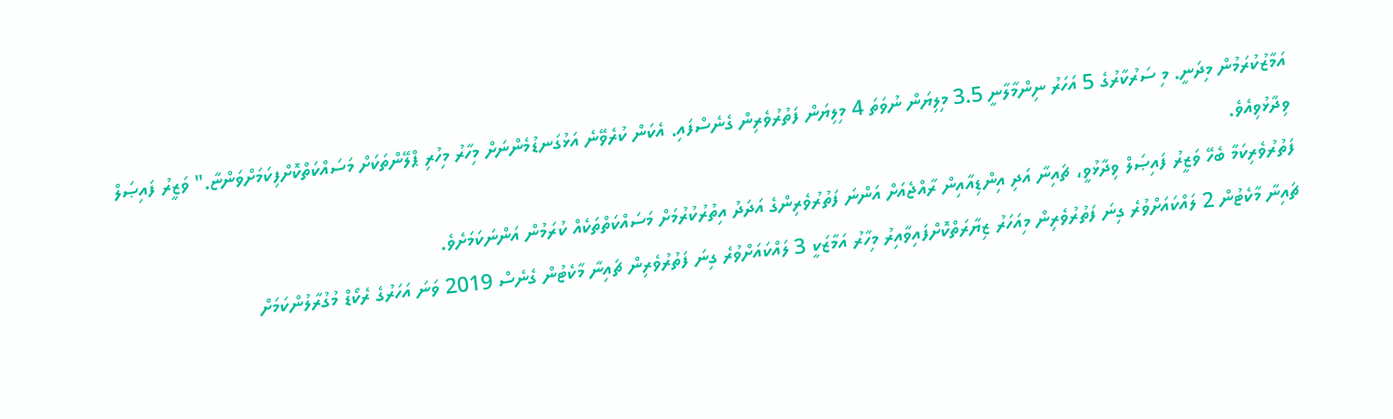އަމާޒުކުރަމުން މިދަނީ. މި ސަރުކާރުގެ 5 އަހަރު ނިންމާލާނީ 3.5 މިލިޔަން ނުވަތަ 4 މިލިޔަން ފަތުރުވެރިން ގެނެސްފައި. އެކަން ކުރެވޭނެ އަޅުގަނޑުމެންނަށް މިހާރު މިހުރި ޕްލޭންތަކަށް މަސައްކަތްކޮށްފިކަމަށްވަންޏާ." ވަޒީރު ފައިޞަލް ވިދާޅުވިއެވެ.
ފަތުރުވެރިކަމާ ބެހޭ ވަޒީރު ފައިޞަލް ވިދާޅުވީ، ޗައިނާ އަދި އިންޑިއާއިން ރާއްޖެއަށް އަންނަ ފަތުރުވެރިންގެ އަދަދު އިތުރުކުރުމަށް މަސައްކަތްތަކެއް ކުރަމުން އަންނަކަމަށެވެ.
ޗައިނާ މާކެޓުން 2 ލައްކައަށްވުރެ ގިނަ ފަތުރުވެރިން މިއަހަރު ޒިޔާރަތްކޮށްފައިވާއިރު މިހާރު އަމާޒަކީ 3 ލައްކައަށްވުރެ ގިނަ ފަތުރުވެރިން ޗައިނާ މާކެޓުން ގެނެސް 2019 ވަނަ އަހަރުގެ ރެކޯޑް މުގުރާލުންކަމަށް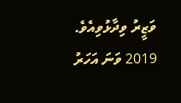ވަޒީރު ވިދާޅުވިއެވެ. 2019 ވަނަ އަހަރު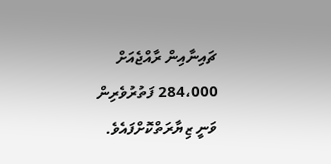ޗައިނާއިން ރާއްޖެއަށް 284،000 ފަތުރުވެރިން ވަނީ ޒިޔާރަތްކޮށްފައެވެ.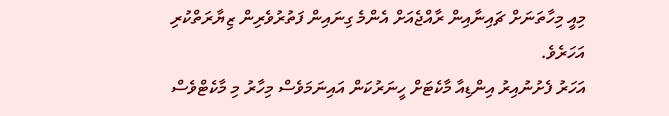މިއީ މިހާތަނަށް ޗައިނާއިން ރާއްޖެއަށް އެންމެ ގިނައިން ފަތުރުވެރިން ޒިޔާރަތްކުރި އަހަރެވެ.
އަހަރު ފެށުނުއިރު އިންޑިއާ މާކެޓަށް ހީނަރުކަން އައިނަމަވެސް މިހާރު މި މާކެޓްވެސް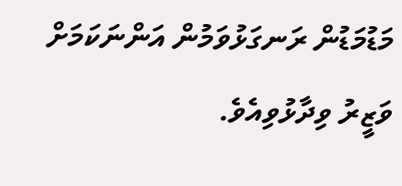މަޑުމަޑުން ރަނގަޅުވަމުން އަންނަކަމަށް ވަޒީރު ވިދާޅުވިއެވެ.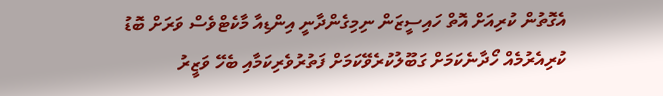އެގޮތުން ކުރިއަށް އޮތް ހައިސީޒަން ނިމިގެންދާނީ އިންޑިއާ މާކެޓްވެސް ވަރަށް ބޮޑު ކުރިއެރުމެއް ހޯދާނެކަމަށް ގަބޫލުކުރެވޭކަމަށް ފަތުރުވެރިކަމާއި ބެހޭ ވަޒީރު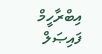އިބްރާހީމް ފައިޞަލް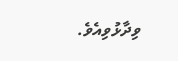ވިދާޅުވިއެވެ.